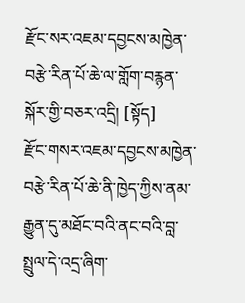རྫོང་སར་འཇམ་དབྱངས་མཁྱེན་བརྩེ་རིན་པོ་ཆེ་ལ་གློག་བརྙན་སྐོར་གྱི་བཅར་འདྲི། [སྟོད]
རྫོང་གསར་འཇམ་དབྱངས་མཁྱེན་བརྩེ་རིན་པོ་ཆེ་ནི་ཁྱེད་ཀྱིས་ནམ་རྒྱུན་དུ་མཐོང་བའི་ནང་བའི་བླ་སྤྲུལ་དེ་འདྲ་ཞིག་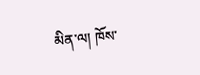མིན་ལ། ཁོས་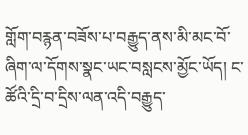གློག་བརྙན་བཟོས་པ་བརྒྱུད་ནས་མི་མང་བོ་ཞིག་ལ་དོགས་སྣང་ཡང་བསླངས་མྱོང་ཡོད། ང་ཚོའི་དྲི་བ་དྲིས་ལན་འདི་བརྒྱུད་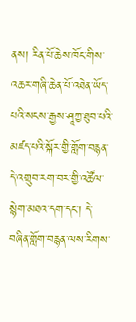ནས། རིན་པོ་ཆེས་ཁོང་གིས་འཆར་གཞི་ཆེན་པོ་འཐེན་ཡོད་པའི་སངས་རྒྱས་ཤཱཀྱ་ཐུབ་པའི་མཛད་པའི་སྐོར་གྱི་གློག་བརྙན་དེ་འགྲུབ་རག་བར་གྱི་འཚོལ་སྙེག་མཐའ་དག་དང་། དེ་བཞིན་གློག་བརྙན་ལས་རིགས་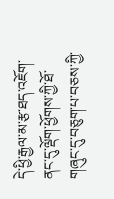དེ་ཕྱི་རྒྱལ་མ་རྩ་ཐད་འཇོག་ནང་དུ་ལྡོག་ཕྱོགས་ཀྱི་ཐོ་གཞུང་དུ་བཅུག་པ་བཅས་ཀྱི་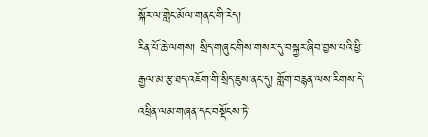སྐོར་ལ་གླེང་མོལ་གནང་གི་རེད།
རིན་པོ་ཆེ་ལགས། སྲིད་གཞུང་གིས་གསར་དུ་བསྐྱར་ཞིབ་བྱས་པའི་ཕྱི་རྒྱལ་མ་རྩ་ཐད་འཇོག་གི་སྲིད་ཇུས་ནང་དུ། གློག་བརྙན་ལས་རིགས་དེ་འཕྲིན་ལམ་གཞན་དང་བསྡོངས་ཏེ་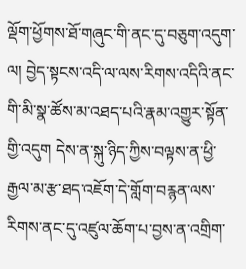ལྡོག་ཕྱོགས་ཐོ་གཞུང་གི་ནང་དུ་བཅུག་འདུག་ལ། བྱེད་སྟངས་འདི་ལ་ལས་རིགས་འདིའི་ནང་གི་མི་སྣ་ཚོས་མ་འཐད་པའི་རྣམ་འགྱུར་སྟོན་གྱི་འདུག དེས་ན་སྐུ་ཉིད་ཀྱིས་བལྟས་ན་ཕྱི་རྒྱལ་མ་རྩ་ཐད་འཇོག་དེ་གློག་བརྙན་ལས་རིགས་ནང་དུ་འཛུལ་ཆོག་པ་བྱས་ན་འགྲིག་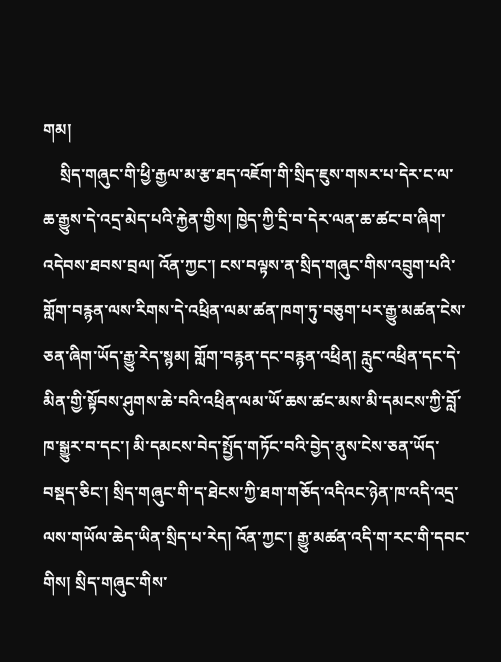གམ།
    སྲིད་གཞུང་གི་ཕྱི་རྒྱལ་མ་རྩ་ཐད་འཇོག་གི་སྲིད་ཇུས་གསར་པ་དེར་ང་ལ་ཆ་རྒྱུས་དེ་འདྲ་མེད་པའི་རྐྱེན་གྱིས། ཁྱེད་ཀྱི་དྲི་བ་དེར་ལན་ཆ་ཚང་བ་ཞིག་འདེབས་ཐབས་བྲལ། འོན་ཀྱང་། ངས་བལྟས་ན་སྲིད་གཞུང་གིས་འབྲུག་པའི་གློག་བརྙན་ལས་རིགས་དེ་འཕྲིན་ལམ་ཚན་ཁག་ཏུ་བཅུག་པར་རྒྱུ་མཚན་ངེས་ཅན་ཞིག་ཡོད་རྒྱུ་རེད་སྙམ། གློག་བརྙན་དང་བརྙན་འཕྲིན། རླུང་འཕྲིན་དང་དེ་མིན་གྱི་སྟོབས་ཤུགས་ཆེ་བའི་འཕྲིན་ལམ་ཡོ་ཆས་ཚང་མས་མི་དམངས་ཀྱི་བློ་ཁ་སྒྱུར་བ་དང་། མི་དམངས་བེད་སྤྱོད་གཏོང་བའི་བྱེད་ནུས་ངེས་ཅན་ཡོད་བསྡད་ཅིང་། སྲིད་གཞུང་གི་ད་ཐེངས་ཀྱི་ཐག་གཅོད་འདིའང་ཉེན་ཁ་འདི་འདྲ་ལས་གཡོལ་ཆེད་ཡིན་སྲིད་པ་རེད། འོན་ཀྱང་། རྒྱུ་མཚན་འདི་ག་རང་གི་དབང་གིས། སྲིད་གཞུང་གིས་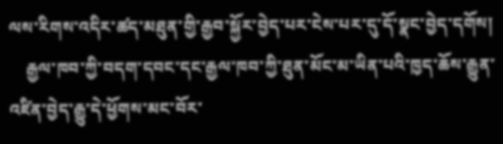ལས་རིགས་འདིར་ཚད་མཐུན་གྱི་རྒྱབ་སྐྱོར་བྱེད་པར་ངེས་པར་དུ་དོ་སྣང་བྱེད་དགོས།
    རྒྱལ་ཁབ་ཀྱི་བདག་དབང་དང་རྒྱལ་ཁབ་ཀྱི་ཐུན་མོང་མ་ཡིན་པའི་ཁྱད་ཆོས་རྒྱུན་འཛིན་བྱེད་རྒྱུ་དེ་ཕྱོགས་མང་བོར་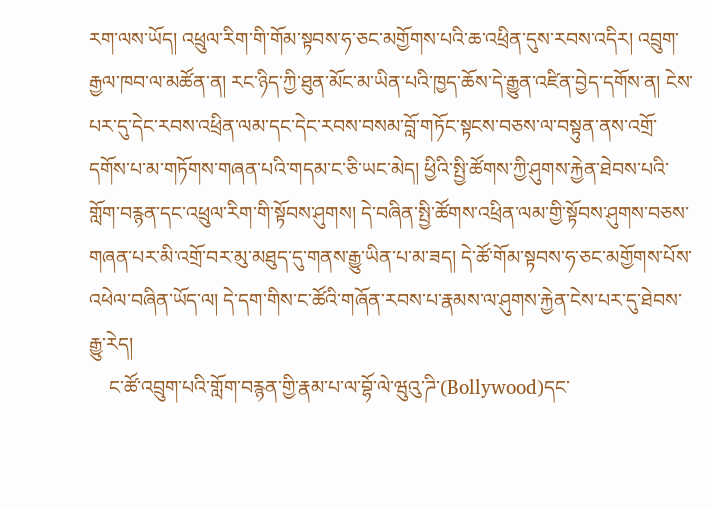རག་ལས་ཡོད། འཕྲུལ་རིག་གི་གོམ་སྟབས་ཧ་ཅང་མགྱོགས་པའི་ཆ་འཕྲིན་དུས་རབས་འདིར། འབྲུག་རྒྱལ་ཁབ་ལ་མཚོན་ན། རང་ཉིད་ཀྱི་ཐུན་མོང་མ་ཡིན་པའི་ཁྱད་ཆོས་དེ་རྒྱུན་འཛིན་བྱེད་དགོས་ན། ངེས་པར་དུ་དེང་རབས་འཕྲིན་ལམ་དང་དེང་རབས་བསམ་བློ་གཏོང་སྟངས་བཅས་ལ་བསྟུན་ནས་འགྲོ་དགོས་པ་མ་གཏོགས་གཞན་པའི་གདམ་ང་ཅི་ཡང་མེད། ཕྱིའི་སྤྱི་ཚོགས་ཀྱི་ཤུགས་རྐྱེན་ཐེབས་པའི་གློག་བརྙན་དང་འཕྲུལ་རིག་གི་སྟོབས་ཤུགས། དེ་བཞིན་སྤྱི་ཚོགས་འཕྲིན་ལམ་གྱི་སྟོབས་ཤུགས་བཅས་གཞན་པར་མི་འགྲོ་བར་མུ་མཐུད་དུ་གནས་རྒྱུ་ཡིན་པ་མ་ཟད། དེ་ཚོ་གོམ་སྟབས་ཧ་ཅང་མགྱོགས་པོས་འཕེལ་བཞིན་ཡོད་ལ། དེ་དག་གིས་ང་ཚོའི་གཞོན་རབས་པ་རྣམས་ལ་ཤུགས་རྐྱེན་ངེས་པར་དུ་ཐེབས་རྒྱུ་རེད།
    ང་ཚོ་འབྲུག་པའི་གློག་བརྙན་གྱི་རྣམ་པ་ལ་བྷོ་ལེ་ཝུའུ་ཌི་(Bollywood)དང་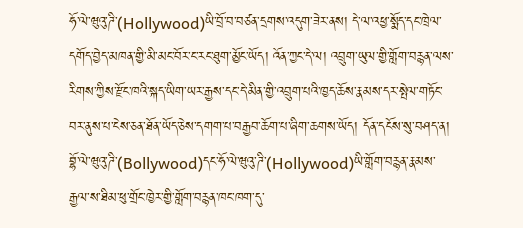ཧོ་ལེ་ཝུའུ་ཌི་(Hollywood)ཡི་བྲོ་བ་བཙན་དྲགས་འདུག་ཟེར་ནས། དེ་ལ་འཕྱ་སྨོད་དང་ཁྲེལ་དགོད་བྱེད་མཁན་གྱི་མི་མང་བོར་ང་རང་ཐུག་མྱོང་ཡོད། འོན་ཀྱང་དེ་ལ། འབྲུག་ཡུལ་གྱི་གློག་བརྙན་ལས་རིགས་ཀྱིས་རྫོང་ཁའི་སྐད་ཡིག་ཡར་རྒྱས་དང་དེ་མིན་གྱི་འབྲུག་པའི་ཁྱད་ཆོས་རྣམས་དར་སྤེལ་གཏོང་བར་ནུས་པ་ངེས་ཅན་ཐོན་ཡོད་ཅེས་དགག་པ་བརྒྱབ་ཆོག་པ་ཞིག་ཆགས་ཡོད། དོན་དངོས་སུ་བཤད་ན། བྷོ་ལེ་ཝུའུ་ཌི་(Bollywood)དང་ཧོ་ལེ་ཝུའུ་ཌི་(Hollywood)ཡི་གློག་བརྙན་རྣམས་རྒྱལ་ས་ཐིམ་ཕུ་གྲོང་ཁྱེར་གྱི་གློག་བརྙན་ཁང་ཁག་དུ་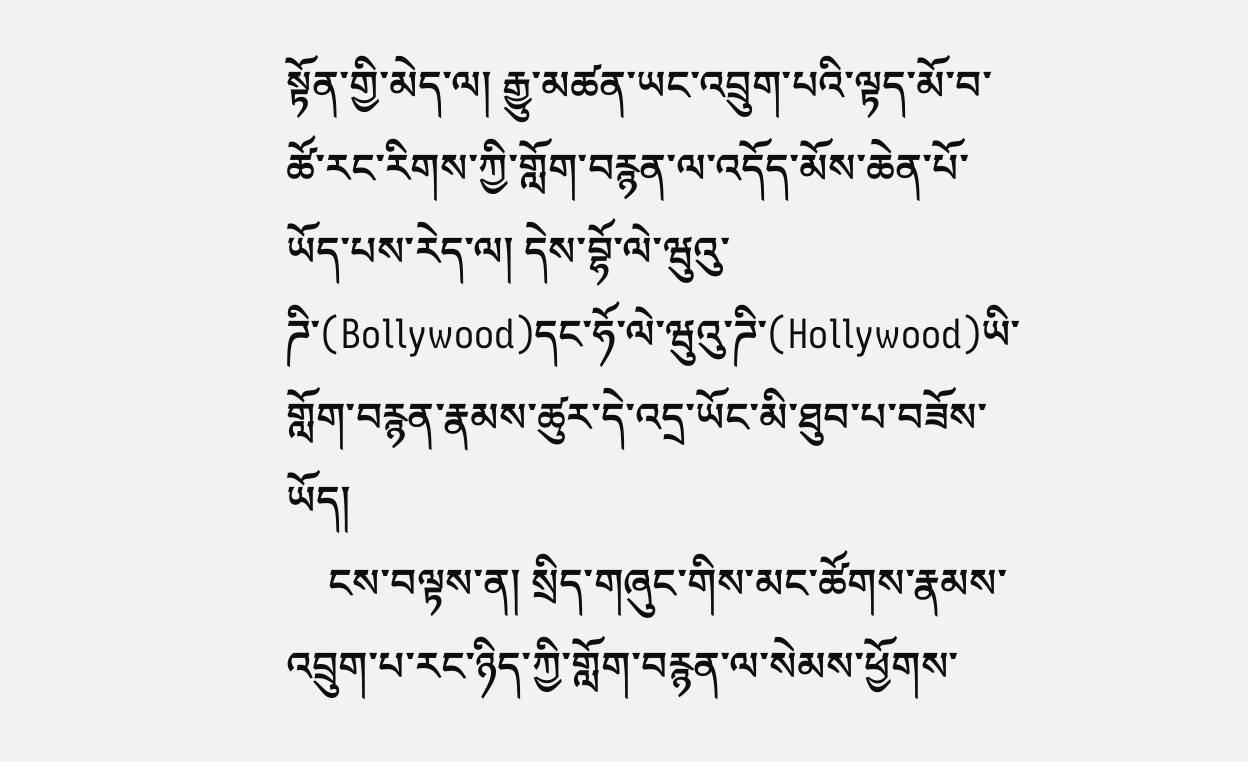སྟོན་གྱི་མེད་ལ། རྒྱུ་མཚན་ཡང་འབྲུག་པའི་ལྟད་མོ་བ་ཚོ་རང་རིགས་ཀྱི་གློག་བརྙན་ལ་འདོད་མོས་ཆེན་པོ་ཡོད་པས་རེད་ལ། དེས་བྷོ་ལེ་ཝུའུ་ཌི་(Bollywood)དང་ཧོ་ལེ་ཝུའུ་ཌི་(Hollywood)ཡི་གློག་བརྙན་རྣམས་ཚུར་དེ་འདྲ་ཡོང་མི་ཐུབ་པ་བཟོས་ཡོད།
    ངས་བལྟས་ན། སྲིད་གཞུང་གིས་མང་ཚོགས་རྣམས་འབྲུག་པ་རང་ཉིད་ཀྱི་གློག་བརྙན་ལ་སེམས་ཕྱོགས་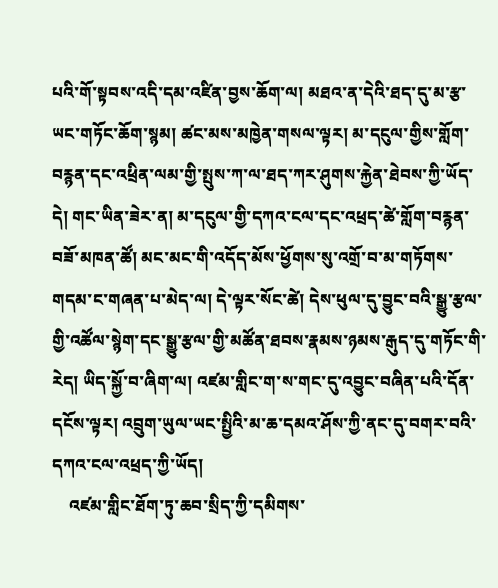པའི་གོ་སྟབས་འདི་དམ་འཛིན་བྱས་ཆོག་ལ། མཐའ་ན་དེའི་ཐད་དུ་མ་རྩ་ཡང་གཏོང་ཆོག་སྙམ། ཚང་མས་མཁྱེན་གསལ་ལྟར། མ་དངུལ་གྱིས་གློག་བརྙན་དང་འཕྲིན་ལམ་གྱི་སྤུས་ཀ་ལ་ཐད་ཀར་ཤུགས་རྐྱེན་ཐེབས་ཀྱི་ཡོད་དེ། གང་ཡིན་ཟེར་ན། མ་དངུལ་གྱི་དཀའ་ངལ་དང་འཕྲད་ཚེ་གློག་བརྙན་བཟོ་མཁན་ཚོ། མང་མང་གི་འདོད་མོས་ཕྱོགས་སུ་འགྲོ་བ་མ་གཏོགས་གདམ་ང་གཞན་པ་མེད་ལ། དེ་ལྟར་སོང་ཚེ། དེས་ཕུལ་དུ་བྱུང་བའི་སྒྱུ་རྩལ་གྱི་འཚོལ་སྙེག་དང་སྒྱུ་རྩལ་གྱི་མཚོན་ཐབས་རྣམས་ཉམས་རྒུད་དུ་གཏོང་གི་རེད། ཡིད་སྐྱོ་བ་ཞིག་ལ། འཛམ་གླིང་ག་ས་གང་དུ་འབྱུང་བཞིན་པའི་དོན་དངོས་ལྟར། འབྲུག་ཡུལ་ཡང་སྤྱིའི་མ་ཆ་དམའ་ཤོས་ཀྱི་ནང་དུ་བགར་བའི་དཀའ་ངལ་འཕྲད་ཀྱི་ཡོད།
    འཛམ་གླིང་ཐོག་ཏུ་ཆབ་སྲིད་ཀྱི་དམིགས་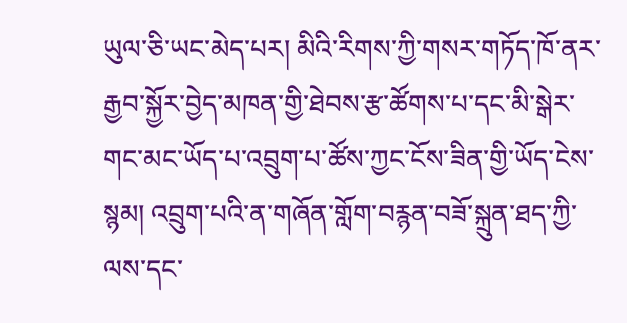ཡུལ་ཅི་ཡང་མེད་པར། མིའི་རིགས་ཀྱི་གསར་གཏོད་ཁོ་ནར་རྒྱབ་སྐྱོར་བྱེད་མཁན་གྱི་ཐེབས་རྩ་ཚོགས་པ་དང་མི་སྒེར་གང་མང་ཡོད་པ་འབྲུག་པ་ཚོས་ཀྱང་ངོས་ཟིན་གྱི་ཡོད་ངེས་སྙམ། འབྲུག་པའི་ན་གཞོན་གློག་བརྙན་བཟོ་སྐྲུན་ཐད་ཀྱི་ལས་དང་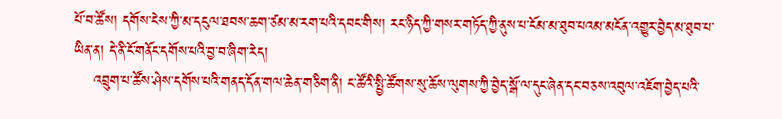པོ་བ་ཚོས། དགོས་ངེས་ཀྱི་མ་དངུལ་ཐབས་ཆག་ཙམ་མ་རག་པའི་དབང་གིས། རང་ཉིད་ཀྱི་གསར་གཏོད་ཀྱི་ནུས་པ་ངོམ་མ་ཐུབ་པའམ་མངོན་འགྱུར་བྱེད་མ་ཐུབ་པ་ཡིན་ན། དེ་ནི་ངོ་གནོང་དགོས་པའི་བྱ་བ་ཞིག་རེད།
    འབྲུག་པ་ཚོས་ཤེས་དགོས་པའི་གནད་དོན་གལ་ཆེན་གཅིག་ནི། ང་ཚོའི་སྤྱི་ཚོགས་སུ་ཆོས་ལུགས་ཀྱི་བྱེད་སྒོ་ལ་དུང་ཞེན་དང་བཅས་འབུལ་འཇོག་བྱེད་པའི་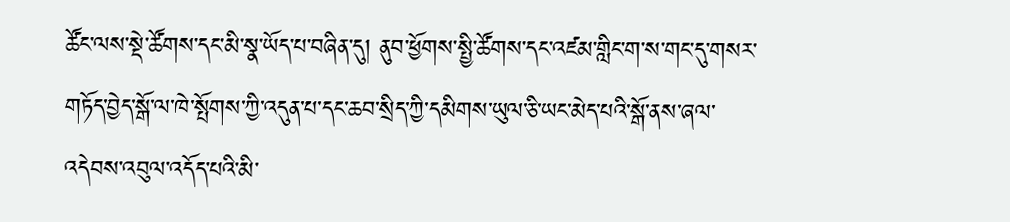ཚོང་ལས་སྡེ་ཚོགས་དང་མི་སྣ་ཡོད་པ་བཞིན་དུ། ནུབ་ཕྱོགས་སྤྱི་ཚོགས་དང་འཛམ་གླིང་ག་ས་གང་དུ་གསར་གཏོད་བྱེད་སྒོ་ལ་ཁེ་སྤོགས་ཀྱི་འདུན་པ་དང་ཆབ་སྲིད་ཀྱི་དམིགས་ཡུལ་ཅི་ཡང་མེད་པའི་སྒོ་ནས་ཞལ་འདེབས་འབུལ་འདོད་པའི་མི་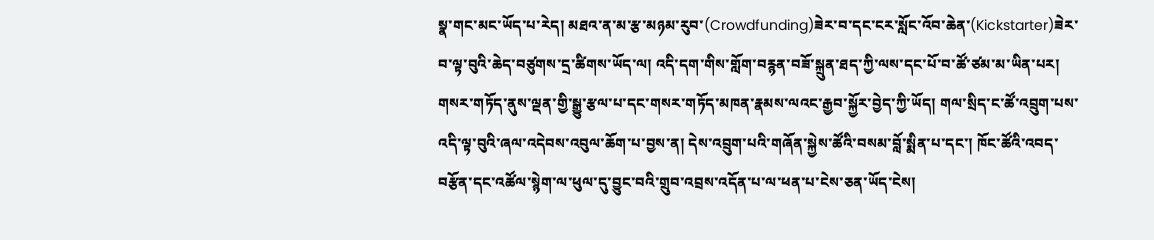སྣ་གང་མང་ཡོད་པ་རེད། མཐའ་ན་མ་རྩ་མཉམ་རུབ་(Crowdfunding)ཟེར་བ་དང་ངར་སློང་འོབ་ཆེན་(Kickstarter)ཟེར་བ་ལྟ་བུའི་ཆེད་བཙུགས་དྲ་ཚིགས་ཡོད་ལ། འདི་དག་གིས་གློག་བརྙན་བཟོ་སྐྲུན་ཐད་ཀྱི་ལས་དང་པོ་བ་ཚོ་ཙམ་མ་ཡིན་པར། གསར་གཏོད་ནུས་ལྡན་གྱི་སྒྱུ་རྩལ་པ་དང་གསར་གཏོད་མཁན་རྣམས་ལའང་རྒྱབ་སྐྱོར་བྱེད་ཀྱི་ཡོད། གལ་སྲིད་ང་ཚོ་འབྲུག་པས་འདི་ལྟ་བུའི་ཞལ་འདེབས་འབུལ་ཆོག་པ་བྱས་ན། དེས་འབྲུག་པའི་གཞོན་སྐྱེས་ཚོའི་བསམ་བློ་སྨིན་པ་དང་། ཁོང་ཚོའི་འབད་བརྩོན་དང་འཚོལ་སྙེག་ལ་ཕུལ་དུ་བྱུང་བའི་གྲུབ་འབྲས་འདོན་པ་ལ་ཕན་པ་ངེས་ཅན་ཡོད་ངེས།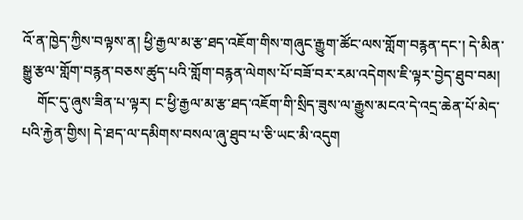འོ་ན་ཁྱེད་ཀྱིས་བལྟས་ན། ཕྱི་རྒྱལ་མ་རྩ་ཐད་འཇོག་གིས་གཞུང་རྒྱུག་ཚོང་ལས་གློག་བརྙན་དང་། དེ་མིན་སྒྱུ་རྩལ་གློག་བརྙན་བཅས་ཚུད་པའི་གློག་བརྙན་ལེགས་པོ་བཟོ་བར་རམ་འདེགས་ཇི་ལྟར་བྱེད་ཐུབ་བམ།
    གོང་དུ་ཞུས་ཟིན་པ་ལྟར། ང་ཕྱི་རྒྱལ་མ་རྩ་ཐད་འཇོག་གི་སྲིད་ཟུས་ལ་རྒྱུས་མངའ་དེ་འདྲ་ཆེན་པོ་མེད་པའི་རྐྱེན་གྱིས། དེ་ཐད་ལ་དམིགས་བསལ་ཞུ་ཐུབ་པ་ཅི་ཡང་མི་འདུག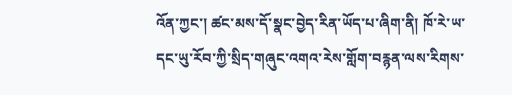འོན་ཀྱང་། ཚང་མས་དོ་སྣང་བྱེད་རིན་ཡོད་པ་ཞིག་ནི། ཁོ་རེ་ཡ་དང་ཡུ་རོབ་ཀྱི་སྲིད་གཞུང་འགའ་རེས་གློག་བརྙན་ལས་རིགས་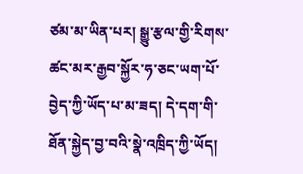ཙམ་མ་ཡིན་པར། སྒྱུ་རྩལ་གྱི་རིགས་ཚང་མར་རྒྱབ་སྐྱོར་ཧ་ཅང་ཡག་པོ་བྱེད་ཀྱི་ཡོད་པ་མ་ཟད། དེ་དག་གི་ཐོན་སྐྱེད་བྱ་བའི་སྣེ་འཁྲིད་ཀྱི་ཡོད།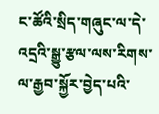ང་ཚོའི་སྲིད་གཞུང་ལ་དེ་འདྲའི་སྒྱུ་རྩལ་ལས་རིགས་ལ་རྒྱབ་སྐྱོར་བྱེད་པའི་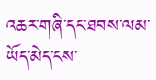འཆར་གཞི་དང་ཐབས་ལམ་ཡོད་མེད་ངས་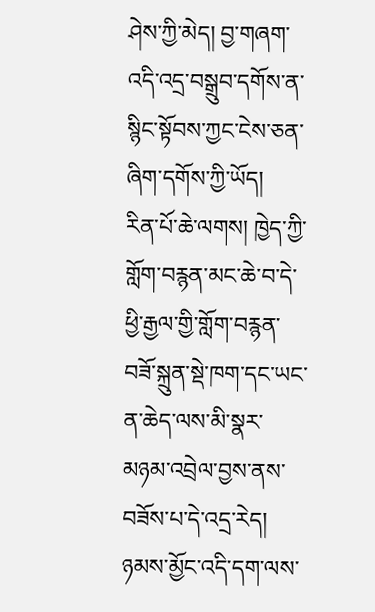ཤེས་ཀྱི་མེད། བྱ་གཞག་འདི་འདྲ་བསྒྲུབ་དགོས་ན་སྙིང་སྟོབས་ཀྱང་ངེས་ཅན་ཞིག་དགོས་ཀྱི་ཡོད།
རིན་པོ་ཆེ་ལགས། ཁྱེད་ཀྱི་གློག་བརྙན་མང་ཆེ་བ་དེ་ཕྱི་རྒྱལ་གྱི་གློག་བརྙན་བཟོ་སྐྲུན་སྡེ་ཁག་དང་ཡང་ན་ཆེད་ལས་མི་སྣར་མཉམ་འབྲེལ་བྱས་ནས་བཟོས་པ་དེ་འདྲ་རེད། ཉམས་མྱོང་འདི་དག་ལས་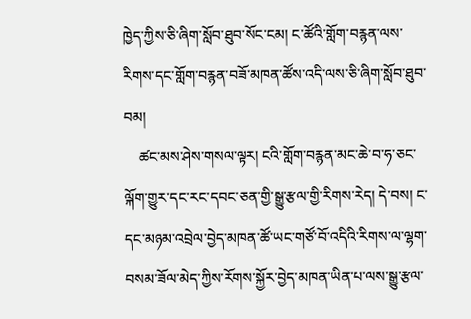ཁྱེད་ཀྱིས་ཅི་ཞིག་སློབ་ཐུབ་སོང་ངམ། ང་ཚོའི་གློག་བརྙན་ལས་རིགས་དང་གློག་བརྙན་བཟོ་མཁན་ཚོས་འདི་ལས་ཅི་ཞིག་སློབ་ཐུབ་བམ།
    ཚང་མས་ཤེས་གསལ་ལྟར། ངའི་གློག་བརྙན་མང་ཆེ་བ་ཧ་ཅང་ལྐོག་གྱུར་དང་རང་དབང་ཅན་གྱི་སྒྱུ་རྩལ་གྱི་རིགས་རེད། དེ་བས། ང་དང་མཉམ་འབྲེལ་བྱེད་མཁན་ཚོ་ཡང་གཙོ་བོ་འདིའི་རིགས་ལ་ལྷག་བསམ་ཟོལ་མེད་ཀྱིས་རོགས་སྐྱོར་བྱེད་མཁན་ཡིན་པ་ལས་སྒྱུ་རྩལ་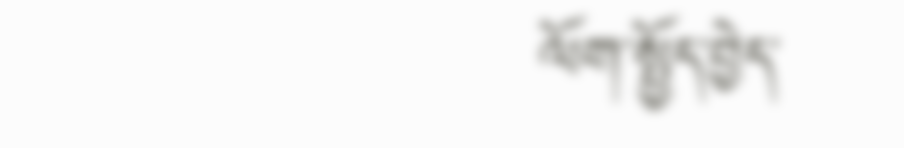ལོག་སྤྱོད་བྱེད་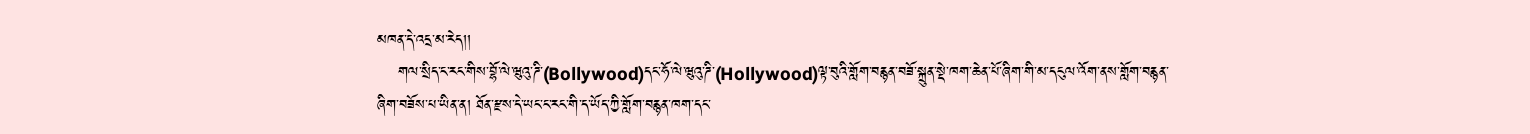མཁན་དེ་འདྲ་མ་རེད།།
    གལ་སྲིད་ང་རང་གིས་བྷོ་ལེ་ཝུའུ་ཌི་(Bollywood)དང་ཧོ་ལེ་ཝུའུ་ཌི་(Hollywood)ལྟ་བུའི་གློག་བརྙན་བཟོ་སྐྲུན་སྡེ་ཁག་ཆེན་པོ་ཞིག་གི་མ་དངུལ་འོག་ནས་གློག་བརྙན་ཞིག་བཟོས་པ་ཡིན་ན། ཐོན་རྫས་དེ་ཡང་ང་རང་གི་ད་ཡོད་ཀྱི་གློག་བརྙན་ཁག་དང་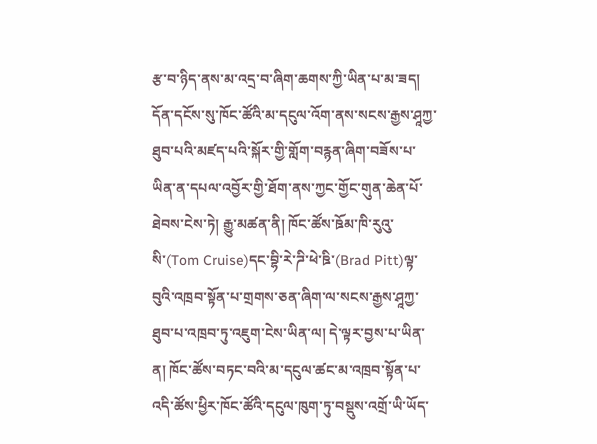རྩ་བ་ཉིད་ནས་མ་འདྲ་བ་ཞིག་ཆགས་ཀྱི་ཡིན་པ་མ་ཟད། དོན་དངོས་སུ་ཁོང་ཚོའི་མ་དངུལ་འོག་ནས་སངས་རྒྱས་ཤཱཀྱ་ཐུབ་པའི་མཛད་པའི་སྐོར་གྱི་གློག་བརྙན་ཞིག་བཟོས་པ་ཡིན་ན་དཔལ་འབྱོར་གྱི་ཐོག་ནས་ཀྱང་གྱོང་གུན་ཆེན་པོ་ཐེབས་ངེས་ཏེ། རྒྱུ་མཚན་ནི། ཁོང་ཚོས་ཋོམ་ཁི་རུའུ་སི་(Tom Cruise)དང་བྷི་རེ་ཌི་ཕེ་ཋི་(Brad Pitt)ལྟ་བུའི་འཁྲབ་སྟོན་པ་གྲགས་ཅན་ཞིག་ལ་སངས་རྒྱས་ཤཱཀྱ་ཐུབ་པ་འཁྲབ་ཏུ་འཇུག་ངེས་ཡིན་ལ། དེ་ལྟར་བྱས་པ་ཡིན་ན། ཁོང་ཚོས་བཏང་བའི་མ་དངུལ་ཚང་མ་འཁྲབ་སྟོན་པ་འདི་ཚོས་ཕྱིར་ཁོང་ཚོའི་དངུལ་ཁུག་ཏུ་བསྡུས་འགྲོ་ཡི་ཡོད་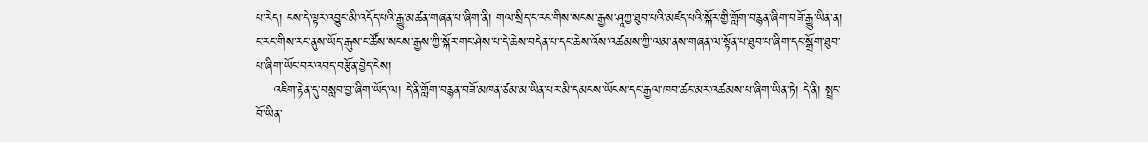པ་རེད། ངས་དེ་ལྟར་འབྱུང་མི་འདོད་པའི་རྒྱུ་མཚན་གཞན་པ་ཞིག་ནི། གལ་སྲིད་ང་རང་གིས་སངས་རྒྱས་ཤཱཀྱ་ཐུབ་པའི་མཛད་པའི་སྐོར་གྱི་གློག་བརྙན་ཞིག་བཟོ་རྒྱུ་ཡིན་ན། ང་རང་གིས་རང་ནུས་ཡོད་རྒུས་ང་ཚོས་སངས་རྒྱས་ཀྱི་སྐོར་གང་ཤེས་པ་དེ་ཆེས་བདེན་པ་དང་ཆེས་འོས་འཚམས་ཀྱི་ལམ་ནས་གཞན་ལ་སྟོན་པ་ཐུབ་པ་ཞིག་དང་སྒྲོག་ཐུབ་པ་ཞིག་ཡོང་བར་འབད་བརྩོན་བྱེད་ངེས།
    འཇིག་རྟེན་དུ་བསླབ་བྱ་ཞིག་ཡོད་ལ། དེ་ནི་གློག་བརྙན་བཟོ་མཁན་ཙམ་མ་ཡིན་པར་མི་དམངས་ཡོངས་དང་རྒྱལ་ཁབ་ཚང་མར་འཚམས་པ་ཞིག་ཡིན་ཏེ། དེ་ནི། སྤྲང་བོ་ཡིན་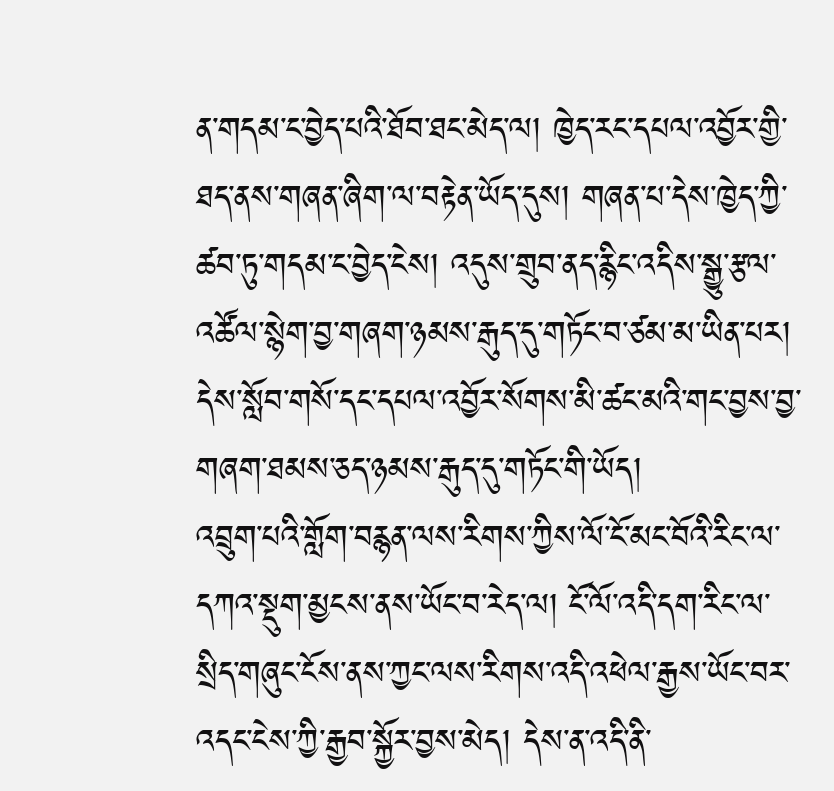ན་གདམ་ང་བྱེད་པའི་ཐོབ་ཐང་མེད་ལ། ཁྱེད་རང་དཔལ་འབྱོར་གྱི་ཐད་ནས་གཞན་ཞིག་ལ་བརྟེན་ཡོད་དུས། གཞན་པ་དེས་ཁྱེད་ཀྱི་ཚབ་ཏུ་གདམ་ང་བྱེད་ངེས། འདུས་གྲུབ་ནད་རྙིང་འདིས་སྒྱུ་རྩལ་འཚོལ་སྙེག་བྱ་གཞག་ཉམས་རྒུད་དུ་གཏོང་བ་ཙམ་མ་ཡིན་པར། དེས་སློབ་གསོ་དང་དཔལ་འབྱོར་སོགས་མི་ཚང་མའི་གང་བྱས་བྱ་གཞག་ཐམས་ཅད་ཉམས་རྒུད་དུ་གཏོང་གི་ཡོད།
འབྲུག་པའི་གློག་བརྙན་ལས་རིགས་ཀྱིས་ལོ་ངོ་མང་བོའི་རིང་ལ་དཀའ་སྡུག་མྱངས་ནས་ཡོང་བ་རེད་ལ། ངོ་ལོ་འདི་དག་རིང་ལ་སྲིད་གཞུང་ངོས་ནས་ཀྱང་ལས་རིགས་འདི་འཕེལ་རྒྱས་ཡོང་བར་འདང་ངེས་ཀྱི་རྒྱབ་སྐྱོར་བྱས་མེད། དེས་ན་འདི་ནི་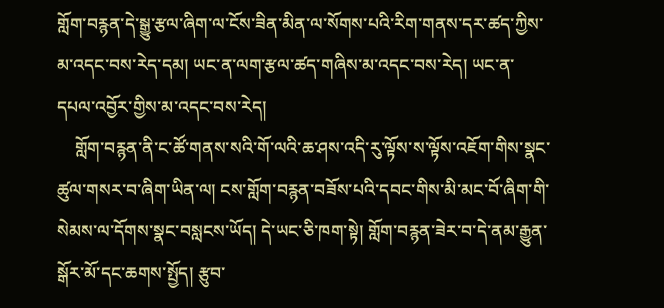གློག་བརྙན་དེ་སྒྱུ་རྩལ་ཞིག་ལ་ངོས་ཟིན་མིན་ལ་སོགས་པའི་རིག་གནས་དར་ཚད་ཀྱིས་མ་འདང་བས་རེད་དམ། ཡང་ན་ལག་རྩལ་ཚད་གཞིས་མ་འདང་བས་རེད། ཡང་ན་དཔལ་འབྱོར་གྱིས་མ་འདང་བས་རེད།
    གློག་བརྙན་ནི་ང་ཚོ་གནས་སའི་གོ་ལའི་ཆ་ཤས་འདི་རུ་ལྟོས་ས་ལྟོས་འཇོག་གིས་སྣང་ཚུལ་གསར་བ་ཞིག་ཡིན་ལ། ངས་གློག་བརྙན་བཟོས་པའི་དབང་གིས་མི་མང་བོ་ཞིག་གི་སེམས་ལ་དོགས་སྣང་བསླངས་ཡོད། དེ་ཡང་ཅི་ཁག་སྟེ། གློག་བརྙན་ཟེར་བ་དེ་ནམ་རྒྱུན་སྒོར་མོ་དང་ཆགས་སྤྱོད། རྩུབ་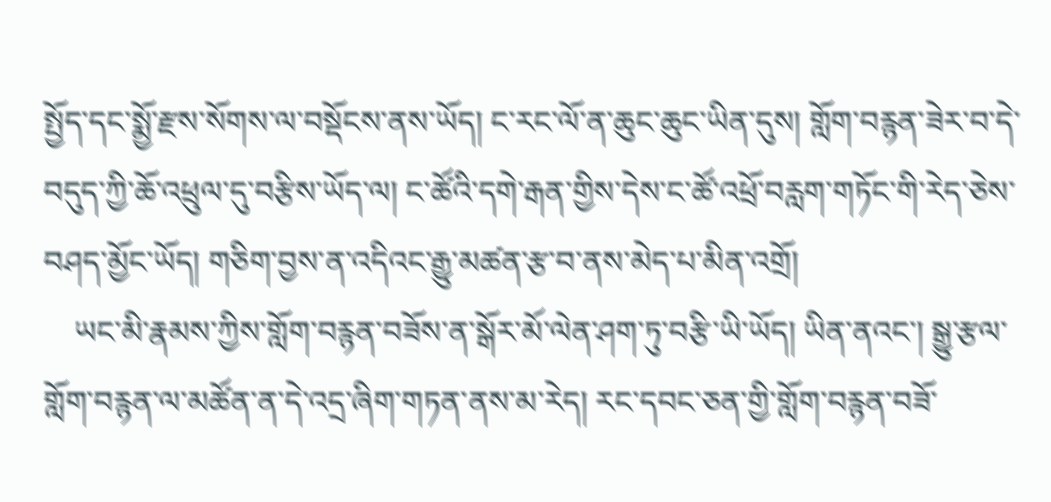སྤྱོད་དང་སྨྱོ་རྫས་སོགས་ལ་བསྡོངས་ནས་ཡོད། ང་རང་ལོ་ན་ཆུང་ཆུང་ཡིན་དུས། གློག་བརྙན་ཟེར་བ་དེ་བདུད་ཀྱི་ཆོ་འཕྲུལ་དུ་བརྩིས་ཡོད་ལ། ང་ཚོའི་དགེ་རྒན་གྱིས་དེས་ང་ཚོ་འཕྲོ་བརླག་གཏོང་གི་རེད་ཅེས་བཤད་མྱོང་ཡོད། གཅིག་བྱས་ན་འདིའང་རྒྱུ་མཚན་རྩ་བ་ནས་མེད་པ་མིན་འགྲོ།
    ཡང་མི་རྣམས་ཀྱིས་གློག་བརྙན་བཟོས་ན་སྒོར་མོ་ལེན་ཤག་ཏུ་བརྩི་ཡི་ཡོད། ཡིན་ནའང་། སྒྱུ་རྩལ་གློག་བརྙན་ལ་མཚོན་ན་དེ་འདྲ་ཞིག་གཏན་ནས་མ་རེད། རང་དབང་ཅན་གྱི་གློག་བརྙན་བཟོ་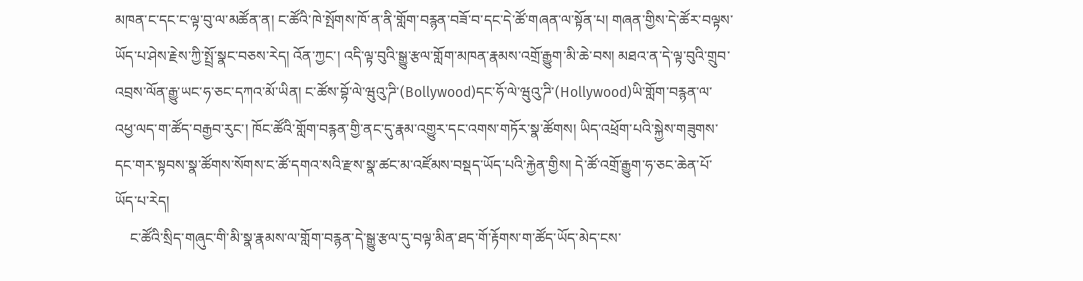མཁན་ང་དང་ང་ལྟ་བུ་ལ་མཚོན་ན། ང་ཚོའི་ཁེ་སྤོགས་ཁོ་ན་ནི་གློག་བརྙན་བཟོ་བ་དང་དེ་ཚོ་གཞན་ལ་སྟོན་པ། གཞན་གྱིས་དེ་ཚོར་བལྟས་ཡོད་པ་ཤེས་རྗེས་ཀྱི་སྤྲོ་སྣང་བཅས་རེད། འོན་ཀྱང་། འདི་ལྟ་བུའི་སྒྱུ་རྩལ་གློག་མཁན་རྣམས་འགྲོ་རྒྱུག་མི་ཆེ་བས། མཐའ་ན་དེ་ལྟ་བུའི་གྲུབ་འབྲས་ལོན་རྒྱུ་ཡང་ཧ་ཅང་དཀའ་མོ་ཡིན། ང་ཚོས་བྷོ་ལེ་ཝུའུ་ཌི་(Bollywood)དང་ཧོ་ལེ་ཝུའུ་ཌི་(Hollywood)ཡི་གློག་བརྙན་ལ་འཕྱ་ལད་ག་ཚོད་བརྒྱབ་རུང་། ཁོང་ཚོའི་གློག་བརྙན་གྱི་ནང་དུ་རྣམ་འགྱུར་དང་འགས་གཏོར་སྣ་ཚོགས། ཡིད་འཕྲོག་པའི་སྐྱེས་གཟུགས་དང་གར་སྟབས་སྣ་ཚོགས་སོགས་ང་ཚོ་དགའ་སའི་རྫས་སྣ་ཚང་མ་འཛོམས་བསྡད་ཡོད་པའི་རྐྱེན་གྱིས། དེ་ཚོ་འགྲོ་རྒྱུག་ཧ་ཅང་ཆེན་པོ་ཡོད་པ་རེད།
    ང་ཚོའི་སྲིད་གཞུང་གི་མི་སྣ་རྣམས་ལ་གློག་བརྙན་དེ་སྒྱུ་རྩལ་དུ་བལྟ་མིན་ཐད་གོ་རྟོགས་ག་ཚོད་ཡོད་མེད་ངས་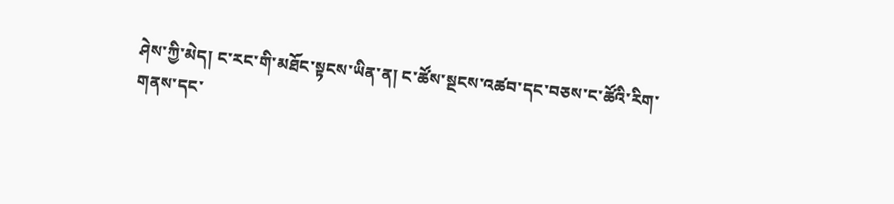ཤེས་ཀྱི་མེད། ང་རང་གི་མཐོང་སྟངས་ཡིན་ན། ང་ཚོས་སྔངས་འཚབ་དང་བཅས་ང་ཚོའི་རིག་གནས་དང་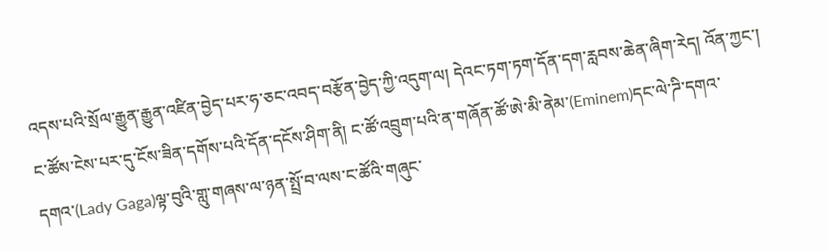འདས་པའི་སྲོལ་རྒྱུན་རྒྱུན་འཛིན་བྱེད་པར་ཧ་ཅང་འབད་བརྩོན་བྱེད་ཀྱི་འདུག་ལ། དེའང་ཏག་ཏག་དོན་དག་རླབས་ཆེན་ཞིག་རེད། འོན་ཀྱང་། ང་ཚོས་ངེས་པར་དུ་ངོས་ཟིན་དགོས་པའི་དོན་དངོས་ཤིག་ནི། ང་ཚོ་འབྲུག་པའི་ན་གཞོན་ཚོ་ཨེ་མི་ནེམ་(Eminem)དང་ལེ་ཌི་དགའ་དགའ་(Lady Gaga)ལྟ་བུའི་གླུ་གཞས་ལ་ཉན་སྤྲོ་བ་ལས་ང་ཚོའི་གཞུང་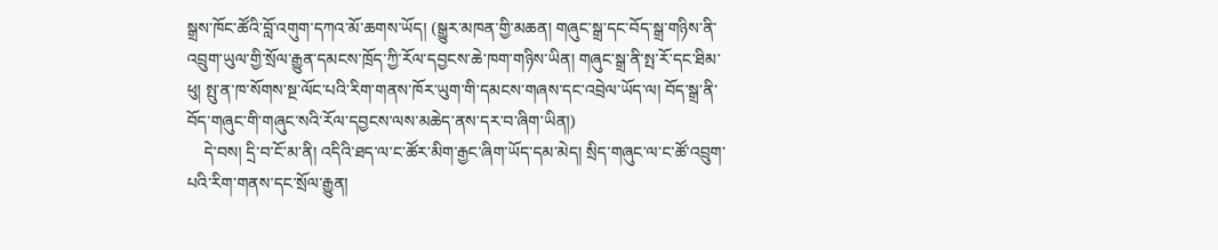སྒྲས་ཁོང་ཚོའི་བློ་འགུག་དཀའ་མོ་ཆགས་ཡོད། (སྒྱུར་མཁན་གྱི་མཆན། གཞུང་སྒྲ་དང་བོད་སྒྲ་གཉིས་ནི་འབྲུག་ཡུལ་གྱི་སྲོལ་རྒྱུན་དམངས་ཁྲོད་ཀྱི་རོལ་དབྱངས་ཆེ་ཁག་གཉིས་ཡིན། གཞུང་སྒྲ་ནི་སྤ་རོ་དང་ཐིམ་ཕུ། སྤུ་ན་ཁ་སོགས་སྔ་ལོང་པའི་རིག་གནས་ཁོར་ཡུག་གི་དམངས་གཞས་དང་འབྲེལ་ཡོད་ལ། བོད་སྒྲ་ནི་བོད་གཞུང་གི་གཞུང་སའི་རོལ་དབྱངས་ལས་མཆེད་ནས་དར་བ་ཞིག་ཡིན།)
    དེ་བས། དྲི་བ་ངོ་མ་ནི། འདིའི་ཐད་ལ་ང་ཚོར་མིག་རྒྱང་ཞིག་ཡོད་དམ་མེད། སྲིད་གཞུང་ལ་ང་ཚོ་འབྲུག་པའི་རིག་གནས་དང་སྲོལ་རྒྱུན།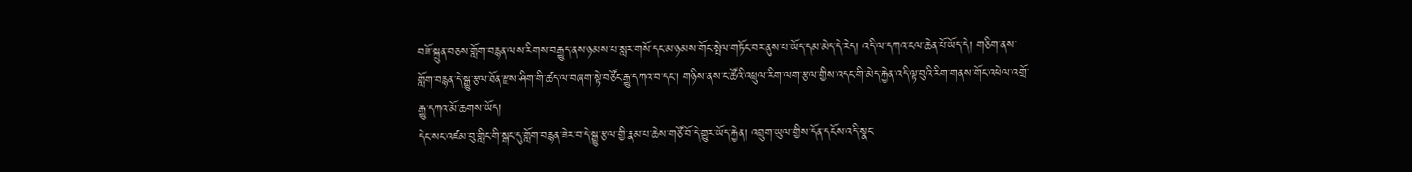བཟོ་སྐྲུན་བཅས་གློག་བརྙན་ལས་རིགས་བརྒྱུད་ནས་ཉམས་པ་སླར་གསོ་དང་མ་ཉམས་གོང་སྤེལ་གཏོང་བར་ནུས་པ་ཡོད་དམ་མེད་དེ་རེད། འདི་ལ་དཀའ་ངལ་ཆེན་པོ་ཡོད་དེ། གཅིག་ནས་གློག་བརྙན་དེ་སྒྱུ་རྩལ་ཐོན་རྫས་ཤིག་གི་ཚད་ལ་བཞག་སྟེ་བཙོང་རྒྱུ་དཀའ་བ་དང་། གཉིས་ནས་ང་ཚོའི་འཕྲུལ་རིག་ལག་རྩལ་གྱིས་འདང་གི་མེད་རྐྱེན་འདི་ལྟ་བུའི་རིག་གནས་གོང་འཕེལ་འགྲོ་རྒྱུ་དཀའ་མོ་ཆགས་ཡོད།
དེང་སང་འཛམ་བུ་གླིང་གི་སྒང་དུ་གློག་བརྙན་ཟེར་བ་དེ་སྒྱུ་རྩལ་གྱི་རྣམ་པ་ཆེས་གཙོ་བོ་དེ་གྱུར་ཡོད་རྐྱེན། འབྲུག་ཡུལ་གྱིས་དོན་དངོས་འདི་སྣང་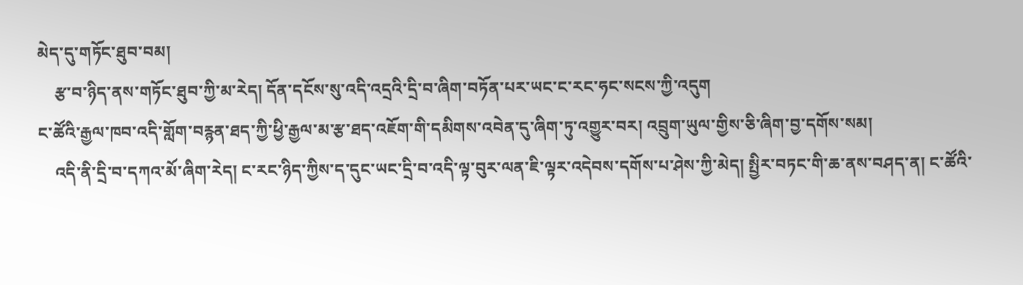མེད་དུ་གཏོང་ཐུབ་བམ།
    རྩ་བ་ཉིད་ནས་གཏོང་ཐུབ་ཀྱི་མ་རེད། དོན་དངོས་སུ་འདི་འདྲའི་དྲི་བ་ཞིག་བཏོན་པར་ཡང་ང་རང་ཧང་སངས་ཀྱི་འདུག
ང་ཚོའི་རྒྱལ་ཁབ་འདི་གློག་བརྙན་ཐད་ཀྱི་ཕྱི་རྒྱལ་མ་རྩ་ཐད་འཇོག་གི་དམིགས་འབེན་དུ་ཞིག་ཏུ་འགྱུར་བར། འབྲུག་ཡུལ་གྱིས་ཅི་ཞིག་བྱ་དགོས་སམ།
    འདི་ནི་དྲི་བ་དཀའ་མོ་ཞིག་རེད། ང་རང་ཉིད་ཀྱིས་ད་དུང་ཡང་དྲི་བ་འདི་ལྟ་བུར་ལན་ཇི་ལྟར་འདེབས་དགོས་པ་ཤེས་ཀྱི་མེད། སྤྱིར་བཏང་གི་ཆ་ནས་བཤད་ན། ང་ཚོའི་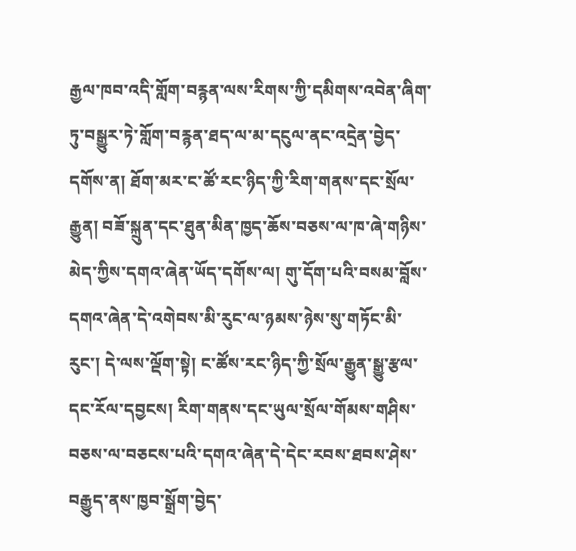རྒྱལ་ཁབ་འདི་གློག་བརྙན་ལས་རིགས་ཀྱི་དམིགས་འབེན་ཞིག་ཏུ་བསྒྱུར་ཏེ་གློག་བརྙན་ཐད་ལ་མ་དངུལ་ནང་འདྲེན་བྱེད་དགོས་ན། ཐོག་མར་ང་ཚོ་རང་ཉིད་ཀྱི་རིག་གནས་དང་སྲོལ་རྒྱུན། བཟོ་སྐྲུན་དང་ཐུན་མིན་ཁྱད་ཆོས་བཅས་ལ་ཁ་ཞེ་གཉིས་མེད་ཀྱིས་དགའ་ཞེན་ཡོད་དགོས་ལ། གུ་དོག་པའི་བསམ་བློས་དགའ་ཞེན་དེ་འགེབས་མི་རུང་ལ་ཉམས་ཉེས་སུ་གཏོང་མི་རུང་། དེ་ལས་ལྡོག་སྟེ། ང་ཚོས་རང་ཉིད་ཀྱི་སྲོལ་རྒྱུན་སྒྱུ་རྩལ་དང་རོལ་དབྱངས། རིག་གནས་དང་ཡུལ་སྲོལ་གོམས་གཤིས་བཅས་ལ་བཅངས་པའི་དགའ་ཞེན་དེ་དེང་རབས་ཐབས་ཤེས་བརྒྱུད་ནས་ཁྱབ་སྒྲོག་བྱེད་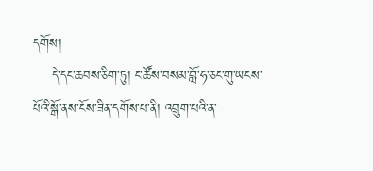དགོས།
    དེ་དང་ཆབས་ཅིག་ཏུ། ང་ཚོས་བསམ་བློ་ཧ་ཅང་གུ་ཡངས་པོའི་སྒོ་ནས་ངོས་ཟིན་དགོས་པ་ནི། འབྲུག་པའི་ན་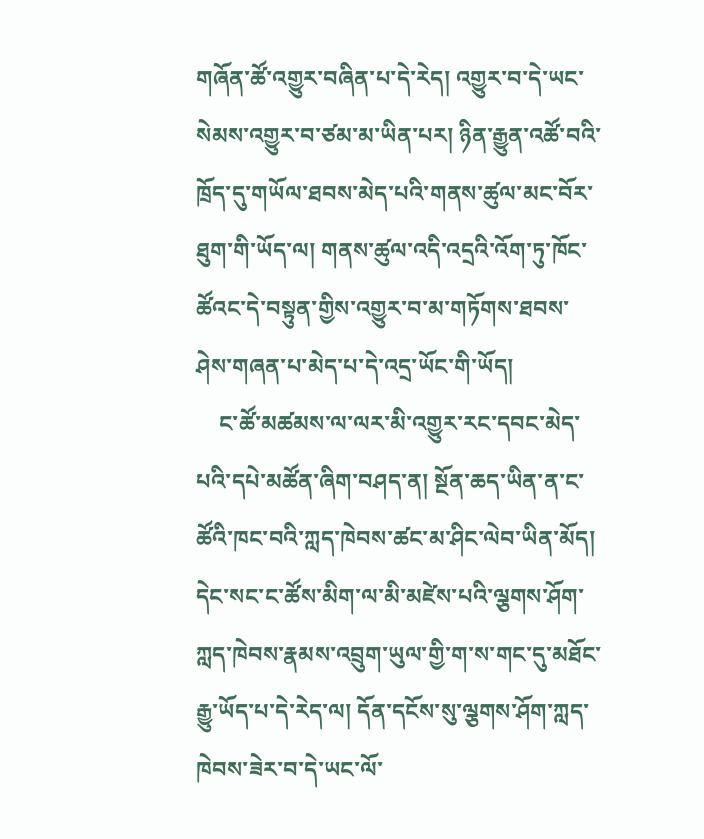གཞོན་ཚོ་འགྱུར་བཞིན་པ་དེ་རེད། འགྱུར་བ་དེ་ཡང་སེམས་འགྱུར་བ་ཙམ་མ་ཡིན་པར། ཉིན་རྒྱུན་འཚོ་བའི་ཁྲོད་དུ་གཡོལ་ཐབས་མེད་པའི་གནས་ཚུལ་མང་བོར་ཐུག་གི་ཡོད་ལ། གནས་ཚུལ་འདི་འདྲའི་འོག་ཏུ་ཁོང་ཚོའང་དེ་བསྟུན་གྱིས་འགྱུར་བ་མ་གཏོགས་ཐབས་ཤེས་གཞན་པ་མེད་པ་དེ་འདྲ་ཡོང་གི་ཡོད།
    ང་ཚོ་མཚམས་ལ་ལར་མི་འགྱུར་རང་དབང་མེད་པའི་དཔེ་མཚོན་ཞིག་བཤད་ན། སྔོན་ཆད་ཡིན་ན་ང་ཚོའི་ཁང་བའི་ཀླད་ཁེབས་ཚང་མ་ཤིང་ལེབ་ཡིན་མོད། དེང་སང་ང་ཚོས་མིག་ལ་མི་མཛེས་པའི་ལྕགས་ཤོག་ཀླད་ཁེབས་རྣམས་འབྲུག་ཡུལ་གྱི་ག་ས་གང་དུ་མཐོང་རྒྱུ་ཡོད་པ་དེ་རེད་ལ། དོན་དངོས་སུ་ལྕགས་ཤོག་ཀླད་ཁེབས་ཟེར་བ་དེ་ཡང་ལོ་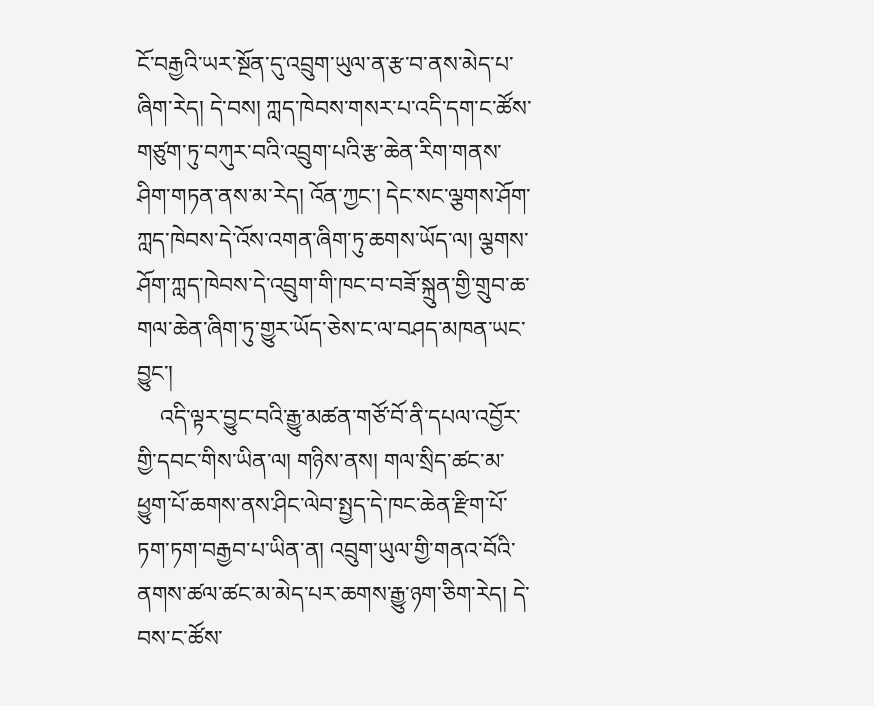ངོ་བརྒྱའི་ཡར་སྔོན་དུ་འབྲུག་ཡུལ་ན་རྩ་བ་ནས་མེད་པ་ཞིག་རེད། དེ་བས། ཀླད་ཁེབས་གསར་པ་འདི་དག་ང་ཚོས་གཙུག་ཏུ་བཀུར་བའི་འབྲུག་པའི་རྩ་ཆེན་རིག་གནས་ཤིག་གཏན་ནས་མ་རེད། འོན་ཀྱང་། དེང་སང་ལྕགས་ཤོག་ཀླད་ཁེབས་དེ་འོས་འགན་ཞིག་ཏུ་ཆགས་ཡོད་ལ། ལྕགས་ཤོག་ཀླད་ཁེབས་དེ་འབྲུག་གི་ཁང་བ་བཟོ་སྐྲུན་གྱི་གྲུབ་ཆ་གལ་ཆེན་ཞིག་ཏུ་གྱུར་ཡོད་ཅེས་ང་ལ་བཤད་མཁན་ཡང་བྱུང་།
    འདི་ལྟར་བྱུང་བའི་རྒྱུ་མཚན་གཙོ་བོ་ནི་དཔལ་འབྱོར་གྱི་དབང་གིས་ཡིན་ལ། གཉིས་ནས། གལ་སྲིད་ཚང་མ་ཕྱུག་པོ་ཆགས་ནས་ཤིང་ལེབ་སྤྱད་དེ་ཁང་ཆེན་རྫིག་པོ་ཏག་ཏག་བརྒྱབ་པ་ཡིན་ན། འབྲུག་ཡུལ་གྱི་གནའ་བོའི་ནགས་ཚལ་ཚང་མ་མེད་པར་ཆགས་རྒྱུ་ཉག་ཅིག་རེད། དེ་བས་ང་ཚོས་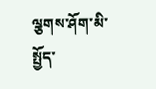ལྕགས་ཤོག་མི་སྤྱོད་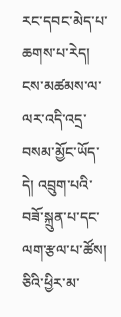རང་དབང་མེད་པ་ཆགས་པ་རེད། ངས་མཚམས་ལ་ལར་འདི་འདྲ་བསམ་མྱོང་ཡོད་དེ། འབྲུག་པའི་བཟོ་སྐྲུན་པ་དང་ལག་རྩལ་པ་ཚོས། ཅིའི་ཕྱིར་མ་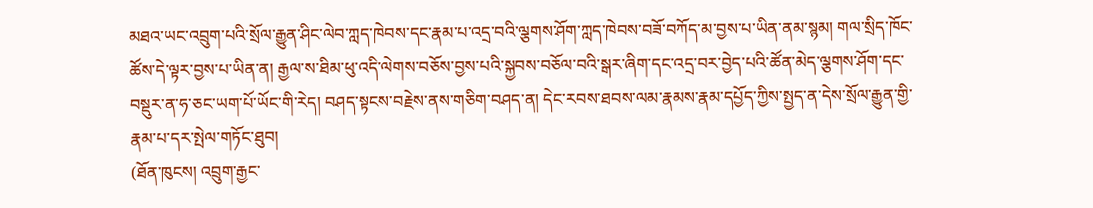མཐའ་ཡང་འབྲུག་པའི་སྲོལ་རྒྱུན་ཤིང་ལེབ་ཀླད་ཁེབས་དང་རྣམ་པ་འདྲ་བའི་ལྕགས་ཤོག་ཀླད་ཁེབས་བཟོ་བཀོད་མ་བྱས་པ་ཡིན་ནམ་སྙམ། གལ་སྲིད་ཁོང་ཚོས་དེ་ལྟར་བྱས་པ་ཡིན་ན། རྒྱལ་ས་ཐིམ་ཕུ་འདི་ལེགས་བཅོས་བྱས་པའི་སྐྱབས་བཅོལ་བའི་སྒར་ཞིག་དང་འདྲ་བར་བྱེད་པའི་ཚོན་མེད་ལྕགས་ཤོག་དང་བསྡུར་ན་ཧ་ཅང་ཡག་པོ་ཡོང་གི་རེད། བཤད་སྟངས་བརྗེས་ནས་གཅིག་བཤད་ན། དེང་རབས་ཐབས་ལམ་རྣམས་རྣམ་དཔྱོད་ཀྱིས་སྤྱད་ན་དེས་སྲོལ་རྒྱུན་གྱི་རྣམ་པ་དར་སྤེལ་གཏོང་ཐུབ།
(ཐོན་ཁུངས། འབྲུག་རྒྱང་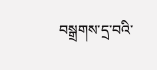བསྒྲགས་དྲ་བའི་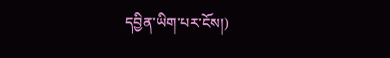དབྱིན་ཡིག་པར་ངོས།)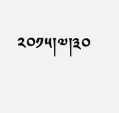༢༠༡༥།༧།༣༠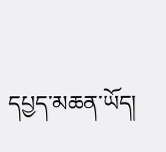དཔྱད་མཆན་ཡོད།